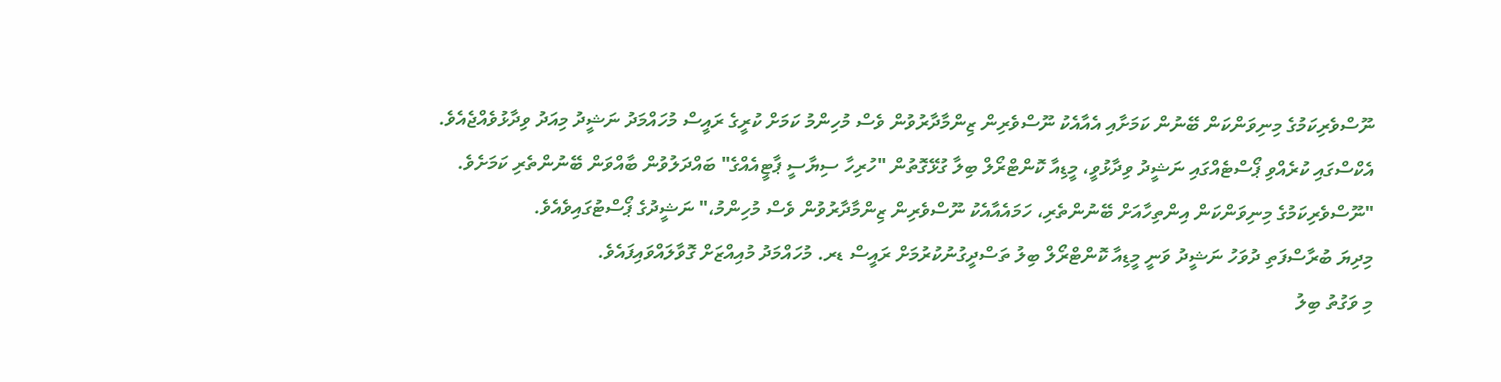ނޫސްވެރިކަމުގެ މިނިވަންކަން ބޭނުން ކަމަށާއި އެއާއެކު ނޫސްވެރިން ޒިންމާދާރުވުން ވެސް މުހިންމު ކަމަށް ކުރީގެ ރައީސް މުހައްމަދު ނަޝީދު މިއަދު ވިދާޅުވެއްޖެއެވެ.
އެކްސްގައި ކުރެއްވި ޕޯސްޓެއްގައި ނަޝީދު ވިދާޅުވީ، މީޑިއާ ކޮންޓްރޯލް ބިލާ ގުޅޭގޮތުން "ހުރިހާ ސިޔާސީ ޕާޓީއެއްގެ" ބައްދަލުވުން ބާއްވަން ބޭނުންތެރި ކަމަށެވެ.
"ނޫސްވެރިކަމުގެ މިނިވަންކަން އިންތިހާއަށް ބޭނުންތެރި، ހަމައެއާއެކު ނޫސްވެރިން ޒިންމާދާރުވުން ވެސް މުހިންމު،" ނަޝީދުގެ ޕޯސްޓުގައިވެއެވެ.
މިދިޔަ ބުރާސްފަތި ދުވަހު ނަޝީދު ވަނީ މީޑިއާ ކޮންޓްރޯލް ބިލު ތަސްދީގުނުކުރުމަށް ރައީސް ޑރ. މުހައްމަދު މުއިއްޒަށް ގޮވާލައްވައިފައެވެ.
މި ވަގުތު ބިލު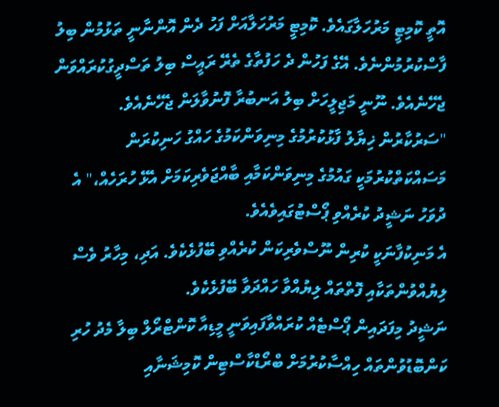އޮތީ ކޮމިޓީ މަރުހަލާގައެވެ. ކޮމިޓީ މަރުހަލާއަށް ފަހު ދެން އޮންނާނީ ތަޅުމުން ބިލު ފާސްކުރުމުންނެވެ. އޭގެ ފަހުން ދެ ހަފުތާގެ ތެރޭ ރައީސް ބިލު ތަސްދީގުކުރައްވަން ޖެހޭނެއެވެ. ނޫނީ މަޖިލީހަށް ބިލު އަނބުރާ ފޮނުވާލަން ޖެހޭނެއެވެ.
"ސަރުކާރުން ޚިޔާލު ފާޅުކުރުމުގެ މިނިވަންކަމުގެ ހައްގު ހަނިކުރަން މަސައްކަތްކުރުމަކީ ގައުމުގެ މިނިވަންކަމާއި ބާއްޖަވެރިކަމަށް އެޅޭ ހުރަހެއް،" އެ ދުވަހު ނަޝީދު ކުރެއްވި ޕޯސްޓުގައިވެއެވެ.
އެ މަނިކުފާނަކީ ކުރިން ނޫސްވެރިކަން ކުރެއްވި ބޭފުޅެކެވެ. އަދި، މިހާރު ވެސް ލިޔުއްވުންތަކާއި ފޮތްތައް ލިޔުއްވާ ހައްދަވާ ބޭފުޅެކެވެ.
ނަޝީދު މިފަދައިން ޕޯސްޓެއް ކުރައްވާފައިވަނީ މީޑިއާ ކޮންޓްރޯލް ބިލާ މެދު ހުރި ކަންބޮޑުވުންތައް ހިއްސާކުރުމަށް ބްރޯޑްކާސްޓިން ކޮމިޝަނާއި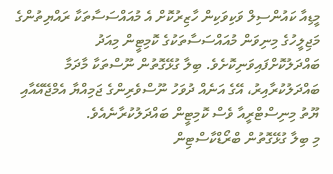މީޑިއާ ކައުންސިލް ވަކިވަކިން ހާޒިރުކޮށް އެ މުއައްސަސާތަކާ ރައްޔިތުންގެ މަޖިލީހުގެ މިނިވަން މުއައްސަސާތަކުގެ ކޮމިޓީން މިއަދު ބައްދަލުކޮށްފައިވަނިކޮށެވެ. ބިލާ ގުޅޭގޮތުން ނޫސްތަކާ މާދަމާ ބައްދަލުކުރާއިރު، އޭގެ އަނެއް ދުވަހު ނޫސްވެރިންގެ ޖަމިއްޔާ އެމްޖޭއޭއާއި ޔޫތު މިނިސްޓްރީއާ ވެސް ކޮމިޓީން ބައްދަލުކުރާނެއެވެ.
މި ބިލާ ގުޅޭގޮތުން ބްރޯޑްކާސްޓިން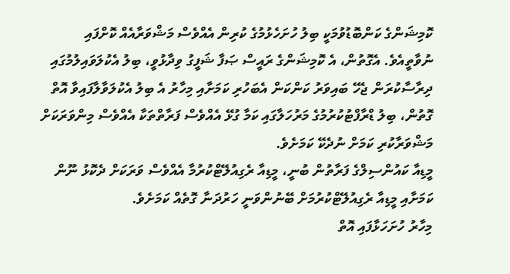ކޮމިޝަންގެ ކަންބޮޑުވުމަކީ ބިލު ހުށަހެޅުމުގެ ކުރިން އެއްވެސް މަޝްވަރާއެއް ކޮށްފައި ނުވާތީއެވެ. އެގޮތުން، އެ ކޮމިޝަންގެ ރައީސް ޞަފާ ޝަފީގު ވިދާޅުވީ، ބިލު އެކުލަވައިލުމުގައި ދިރާސާކުރަން ޖެހޭ ބައިވަރު ކަންކަން އެބަހުރި ކަމަށާއި މިހާރު އެ ބިލު އެކުލަވާލާފައިވާ އޮތް ގޮތުން، ބިލު ޑްރާފްޓުކުރުމުގެ މަރުހަލާގައި ކަމާ ގުޅޭ އެއްވެސް ފަރާތްތަކާ އެއްވެސް މިންވަރަކަށް މަޝްވަރާކުރި ކަމަށް ނުދެކޭ ކަމަށެވެ.
މީޑިއާ ކައުންސިލްގެ ފަރާތުން ބުނީ، މީޑިއާ ރެގިއުލޭޓްކުރުމާ އެއްވެސް ވަރަކަށް ދެކޮޅު ނޫން ކަމަށާއި މީޑިއާ ރެގިއުލޭޓްކުރުމަށް ބޭނުންވަނީ ހަރުދަނާ ގޮތެއް ކަމަށެވެ.
މިހާރު ހުށަހަޅާފައި އޮތް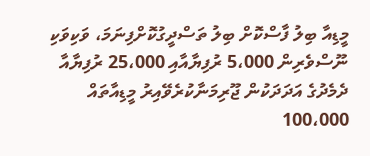މީޑިއާ ބިލު ފާސްކޮށް ބިލު ތަސްދީގުކޮށްފިނަމަ، ވަކިވަކި ނޫސްވެރިން 5،000 ރުފިޔާއާއި 25،000 ރުފިޔާއާ ދެމެދުގެ އަދަދަކުން ޖޫރިމަނާކުރެވޭއިރު މީޑިއާތައް 100،000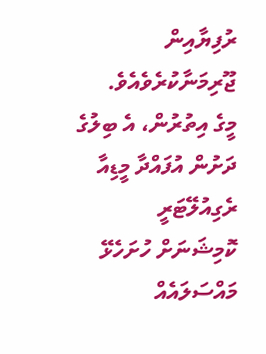ރުފިޔާއިން ޖޫރިމަނާކުރެވެއެވެ.
މީގެ އިތުރުން، އެ ބިލުގެ ދަށުން އުފައްދާ މީޑިއާ ރެގިއުލޭޓަރީ ކޮމިޝަނަށް ހުށަހެޅޭ މައްސަލައެއް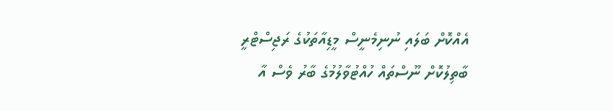އެއްކޮށް ބަލައި ނުނިމެނީސް މީޑިއާތަކުގެ ރަޖިސްޓްރީ ބާތިލުކޮށް ނޫސްތައް ހުއްޓުވާލުމުގެ ބާރު ވެސް އާ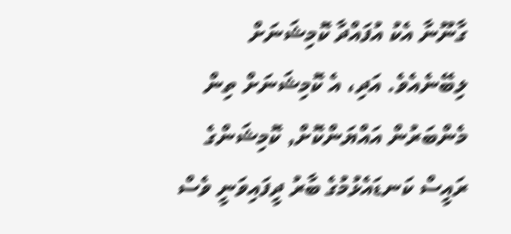ގާނޫނާ އެކު އުފައްދާ ކޮމިޝަނަށް ލިބޭނެއެވެ. އަދި، އެ ކޮމިޝަނަށް ތިން މެންބަރުން އައްޔަންކޮށް, ކޮމިޝަންގެ ރައީސް ކަނޑައެޅުމުގެ ބާރު ދީފައިވަނީ ވެސް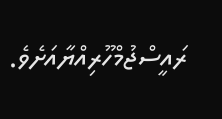ރައީސްޖުމްހޫރިއްޔާއަށެވެ.